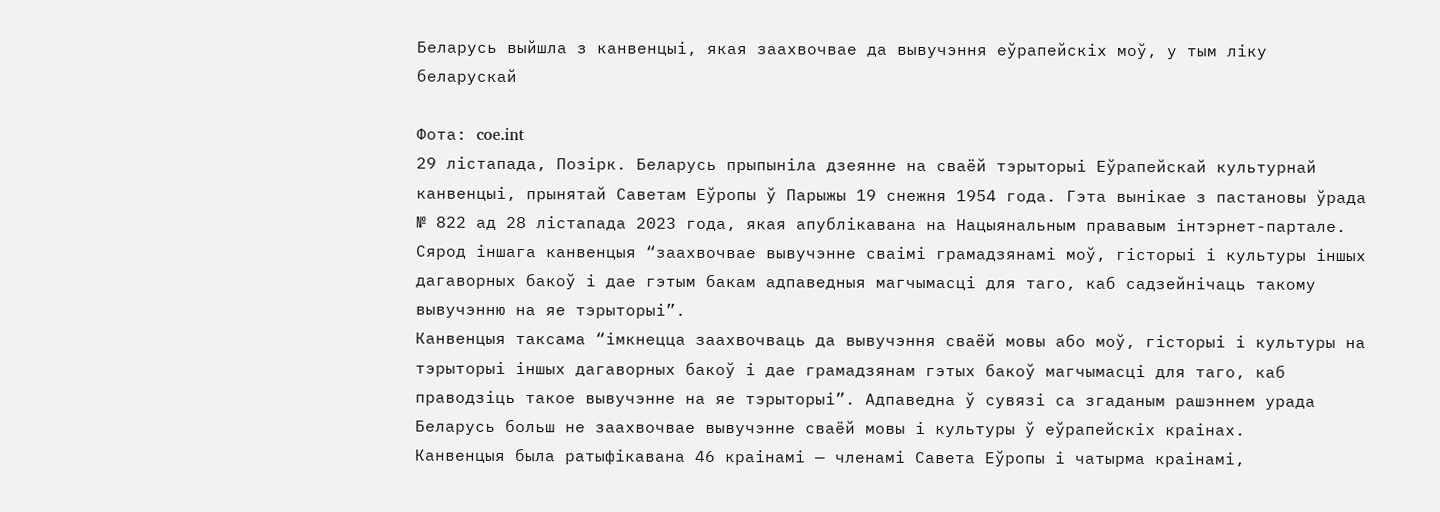Беларусь выйшла з канвенцыі, якая заахвочвае да вывучэння еўрапейскіх моў, у тым ліку беларускай

Фота: coe.int
29 лістапада, Позірк. Беларусь прыпыніла дзеянне на сваёй тэрыторыі Еўрапейскай культурнай канвенцыі, прынятай Саветам Еўропы ў Парыжы 19 снежня 1954 года. Гэта вынікае з пастановы ўрада № 822 ад 28 лістапада 2023 года, якая апублікавана на Нацыянальным прававым інтэрнет-партале.
Сярод іншага канвенцыя “заахвочвае вывучэнне сваімі грамадзянамі моў, гісторыі і культуры іншых дагаворных бакоў і дае гэтым бакам адпаведныя магчымасці для таго, каб садзейнічаць такому вывучэнню на яе тэрыторыі”.
Канвенцыя таксама “імкнецца заахвочваць да вывучэння сваёй мовы або моў, гісторыі і культуры на тэрыторыі іншых дагаворных бакоў і дае грамадзянам гэтых бакоў магчымасці для таго, каб праводзіць такое вывучэнне на яе тэрыторыі”. Адпаведна ў сувязі са згаданым рашэннем урада Беларусь больш не заахвочвае вывучэнне сваёй мовы і культуры ў еўрапейскіх краінах.
Канвенцыя была ратыфікавана 46 краінамі — членамі Савета Еўропы і чатырма краінамі,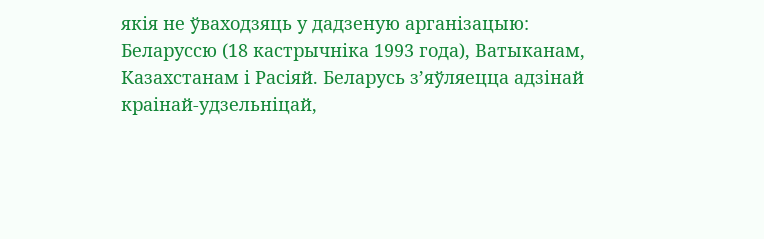якія не ўваходзяць у дадзеную арганізацыю: Беларуссю (18 кастрычніка 1993 года), Ватыканам, Казахстанам і Расіяй. Беларусь з’яўляецца адзінай краінай-удзельніцай,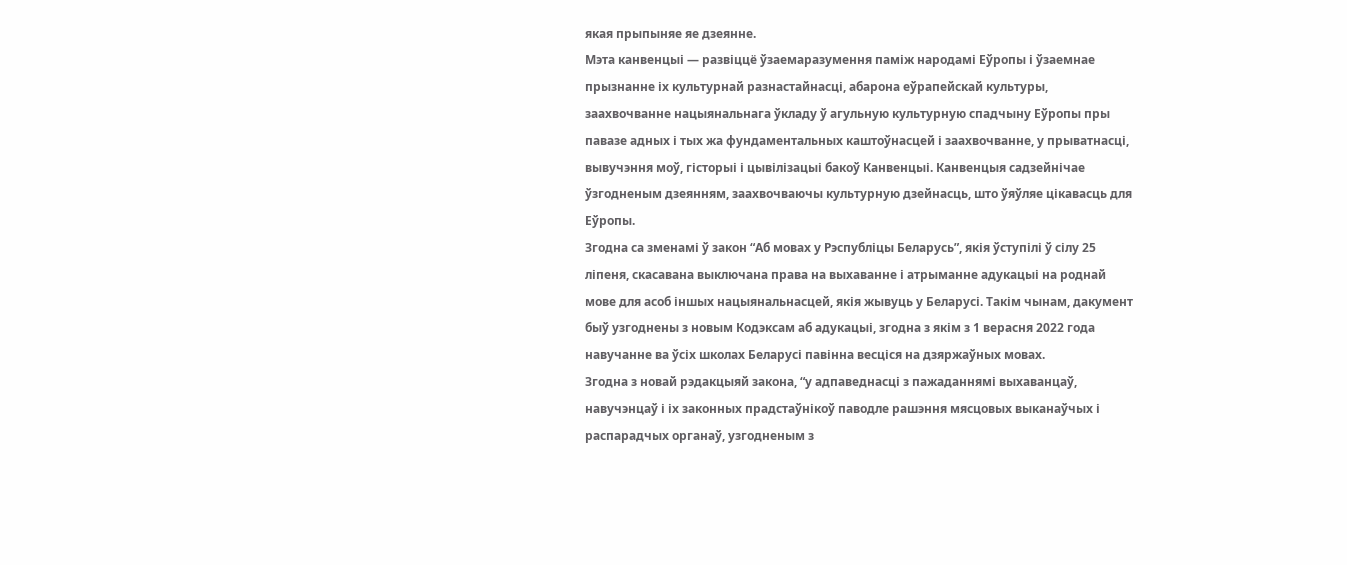якая прыпыняе яе дзеянне.
Мэта канвенцыі — развіццё ўзаемаразумення паміж народамі Еўропы і ўзаемнае прызнанне іх культурнай разнастайнасці, абарона еўрапейскай культуры, заахвочванне нацыянальнага ўкладу ў агульную культурную спадчыну Еўропы пры павазе адных і тых жа фундаментальных каштоўнасцей і заахвочванне, у прыватнасці, вывучэння моў, гісторыі і цывілізацыі бакоў Канвенцыі. Канвенцыя садзейнічае ўзгодненым дзеянням, заахвочваючы культурную дзейнасць, што ўяўляе цікавасць для Еўропы.
Згодна са зменамі ў закон “Аб мовах у Рэспубліцы Беларусь”, якія ўступілі ў сілу 25 ліпеня, скасавана выключана права на выхаванне і атрыманне адукацыі на роднай мове для асоб іншых нацыянальнасцей, якія жывуць у Беларусі. Такім чынам, дакумент быў узгоднены з новым Кодэксам аб адукацыі, згодна з якім з 1 верасня 2022 года навучанне ва ўсіх школах Беларусі павінна весціся на дзяржаўных мовах.
Згодна з новай рэдакцыяй закона, “у адпаведнасці з пажаданнямі выхаванцаў, навучэнцаў і іх законных прадстаўнікоў паводле рашэння мясцовых выканаўчых і распарадчых органаў, узгодненым з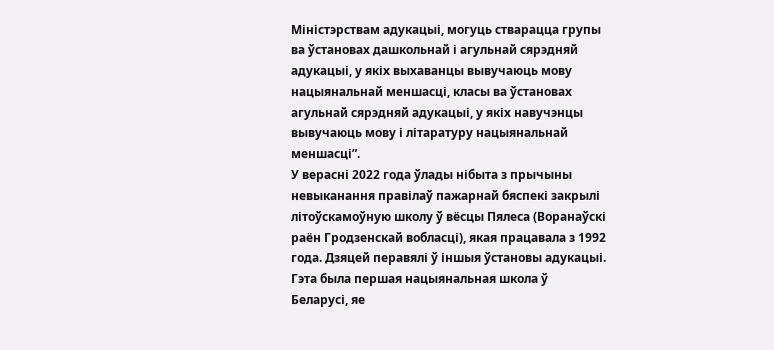Міністэрствам адукацыі, могуць стварацца групы ва ўстановах дашкольнай і агульнай сярэдняй адукацыі, у якіх выхаванцы вывучаюць мову нацыянальнай меншасці, класы ва ўстановах агульнай сярэдняй адукацыі, у якіх навучэнцы вывучаюць мову і літаратуру нацыянальнай меншасці”.
У верасні 2022 года ўлады нібыта з прычыны невыканання правілаў пажарнай бяспекі закрылі літоўскамоўную школу ў вёсцы Пялеса (Воранаўскі раён Гродзенскай вобласці), якая працавала з 1992 года. Дзяцей перавялі ў іншыя ўстановы адукацыі.
Гэта была першая нацыянальная школа ў Беларусі, яе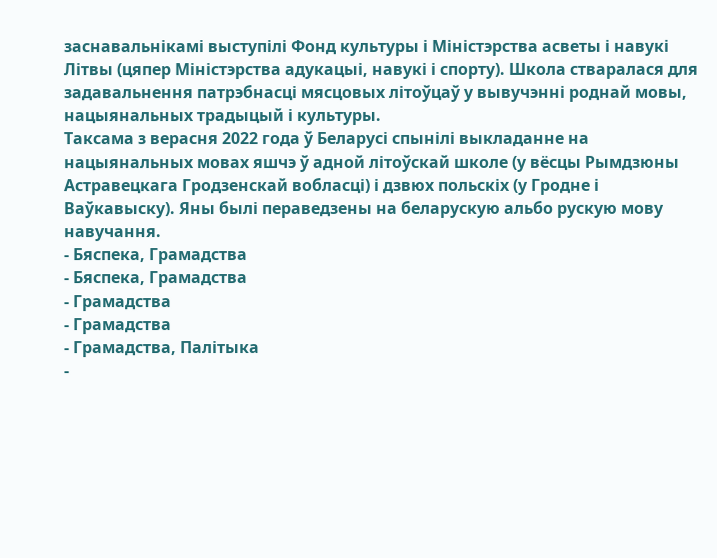заснавальнікамі выступілі Фонд культуры і Міністэрства асветы і навукі Літвы (цяпер Міністэрства адукацыі, навукі і спорту). Школа стваралася для задавальнення патрэбнасці мясцовых літоўцаў у вывучэнні роднай мовы, нацыянальных традыцый і культуры.
Таксама з верасня 2022 года ў Беларусі спынілі выкладанне на нацыянальных мовах яшчэ ў адной літоўскай школе (у вёсцы Рымдзюны Астравецкага Гродзенскай вобласці) і дзвюх польскіх (у Гродне і Ваўкавыску). Яны былі пераведзены на беларускую альбо рускую мову навучання.
- Бяспека, Грамадства
- Бяспека, Грамадства
- Грамадства
- Грамадства
- Грамадства, Палітыка
-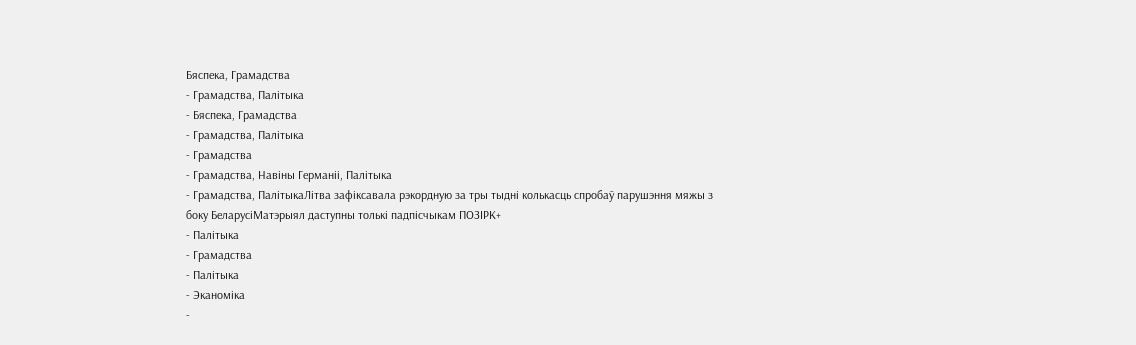Бяспека, Грамадства
- Грамадства, Палітыка
- Бяспека, Грамадства
- Грамадства, Палітыка
- Грамадства
- Грамадства, Навіны Германіі, Палітыка
- Грамадства, ПалітыкаЛітва зафіксавала рэкордную за тры тыдні колькасць спробаў парушэння мяжы з боку БеларусіМатэрыял даступны толькі падпісчыкам ПОЗІРК+
- Палітыка
- Грамадства
- Палітыка
- Эканоміка
-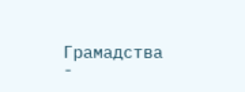Грамадства
-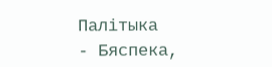Палітыка
- Бяспека,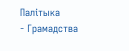Палітыка
- Грамадства